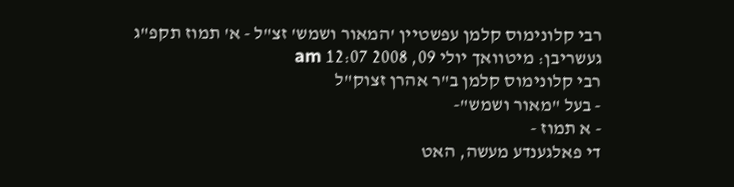רבי קלונימוס קלמן עפשטיין 'המאור ושמש' זצ"ל - א' תמוז תקפ"ג
געשריבן: מיטוואך יולי 09, 2008 12:07 am
רבי קלונימוס קלמן ב"ר אהרן זצוק"ל
- בעל "מאור ושמש"-
- א תמוז -
די פאלגענדע מעשה, האט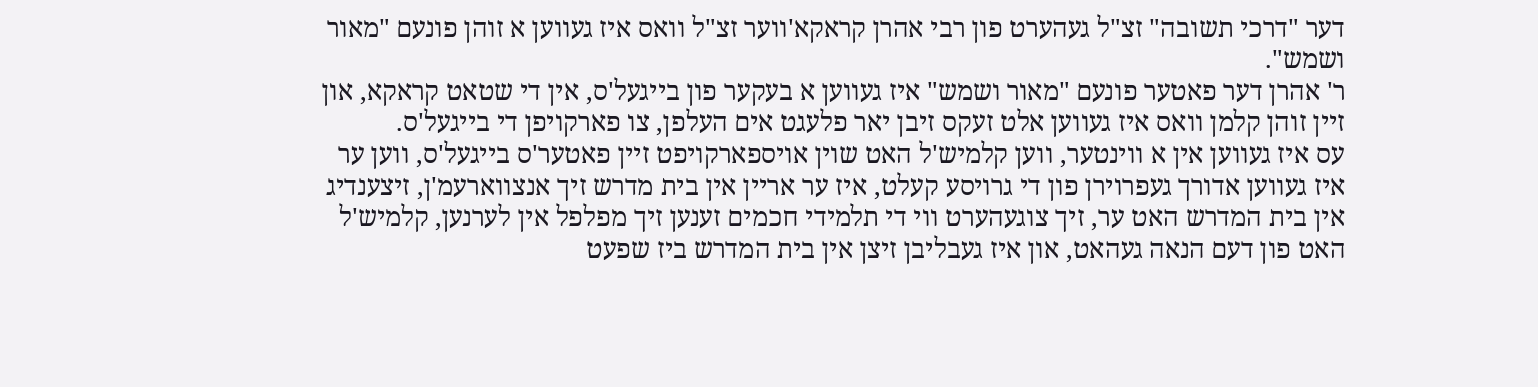דער "דרכי תשובה" זצ"ל געהערט פון רבי אהרן קראקא'ווער זצ"ל וואס איז געווען א זוהן פונעם "מאור ושמש".
ר' אהרן דער פאטער פונעם "מאור ושמש" איז געווען א בעקער פון בייגעל'ס, אין די שטאט קראקא, און זיין זוהן קלמן וואס איז געווען אלט זעקס זיבן יאר פלעגט אים העלפן, צו פארקויפן די בייגעל'ס.
עס איז געווען אין א ווינטער, ווען קלמיש'ל האט שוין אויספארקויפט זיין פאטער'ס בייגעל'ס, ווען ער איז געווען אדורך געפרוירן פון די גרויסע קעלט, איז ער אריין אין בית מדרש זיך אנצווארעמ'ן, זיצענדיג אין בית המדרש האט ער, זיך צוגעהערט ווי די תלמידי חכמים זענען זיך מפלפל אין לערנען, קלמיש'ל האט פון דעם הנאה געהאט, און איז געבליבן זיצן אין בית המדרש ביז שפעט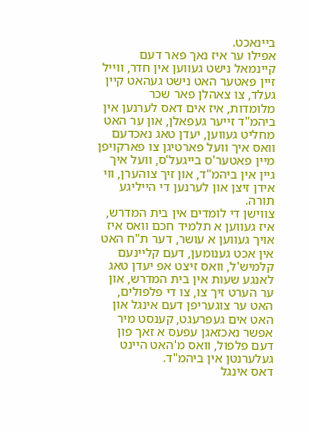ביינאכט.
אפילו ער איז נאך פאר דעם קיינמאל נישט געווען אין חדר, ווייל זיין פאטער האט נישט געהאט קיין געלד, צו צאהלן פאר שכר מלומדות, איז אים דאס לערנען אין ביהמ"ד זייער געפאלן, און ער האט מחליט געווען, יעדן טאג נאכדעם וואס איך וועל פארטיגן צו פארקויפן מיין פאטער'ס בייגעל'ס, וועל איך גיין אין ביהמ"ד, און זיך צוהערן, ווי אידן זיצן און לערנען די הייליגע תורה.
צווישן די לומדים אין בית המדרש, איז געווען א תלמיד חכם וואס איז אויך געווען א עושר, דער ת"ח האט אין אכט גענומען, דעם קליינעם קלמיש'ל, וואס זיצט אפ יעדן טאג לאנגע שעות אין בית המדרש, און ער הערט זיך צו, צו די פלפולים, האט ער צוגעריפן דעם אינגל און האט אים געפרעגט, קענסט מיר אפשר נאכזאגן עפעס א זאך פון דעם פלפול, וואס מ'האט היינט געלערנטן אין ביהמ"ד.
דאס אינגל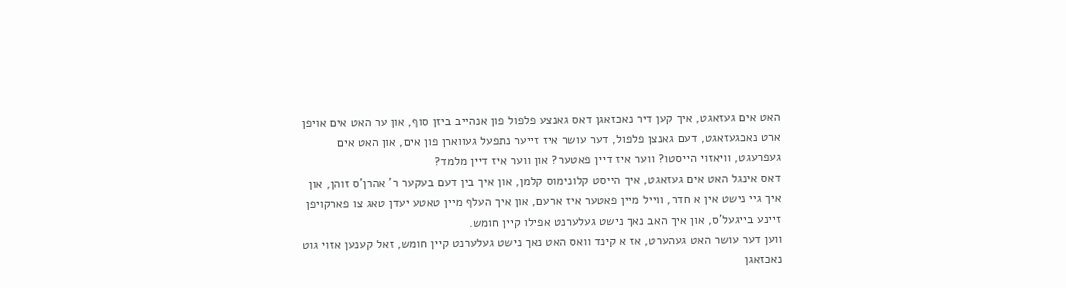האט אים געזאגט, איך קען דיר נאכזאגן דאס גאנצע פלפול פון אנהייב ביזן סוף, און ער האט אים אויפן ארט נאכגעזאגט, דעם גאנצן פלפול, דער עושר איז זייער נתפעל געווארן פון אים, און האט אים געפרעגט, וויאזוי הייסטו? ווער איז דיין פאטער? און ווער איז דיין מלמד?
דאס אינגל האט אים געזאגט, איך הייסט קלונימוס קלמן, און איך בין דעם בעקער ר' אהרן'ס זוהן, און איך גיי נישט אין א חדר, ווייל מיין פאטער איז ארעם, און איך העלף מיין טאטע יעדן טאג צו פארקויפן זיינע בייגעל'ס, און איך האב נאך נישט געלערנט אפילו קיין חומש.
ווען דער עושר האט געהערט, אז א קינד וואס האט נאך נישט געלערנט קיין חומש, זאל קענען אזוי גוט נאכזאגן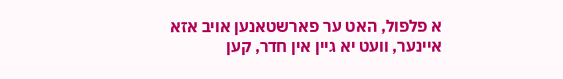א פלפול, האט ער פארשטאנען אויב אזא איינער, וועט יא גיין אין חדר, קען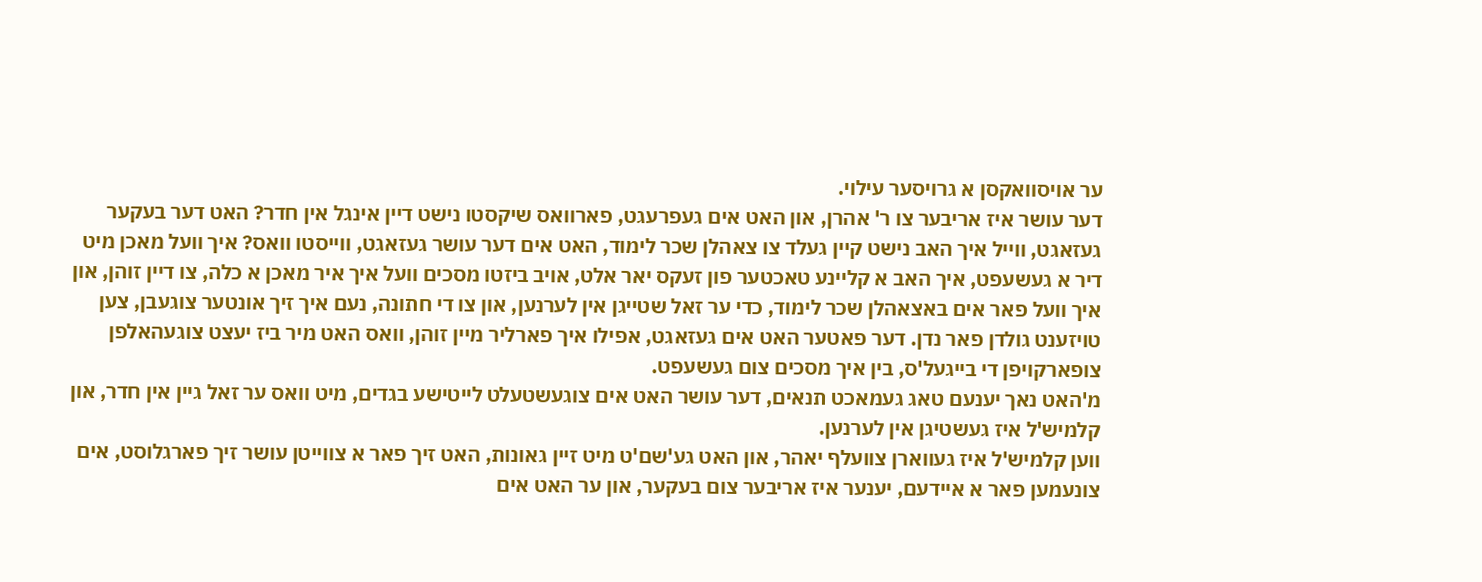ער אויסוואקסן א גרויסער עילוי.
דער עושר איז אריבער צו ר' אהרן, און האט אים געפרעגט, פארוואס שיקסטו נישט דיין אינגל אין חדר? האט דער בעקער געזאגט, ווייל איך האב נישט קיין געלד צו צאהלן שכר לימוד, האט אים דער עושר געזאגט, ווייסטו וואס? איך וועל מאכן מיט דיר א געשעפט, איך האב א קליינע טאכטער פון זעקס יאר אלט, אויב ביזטו מסכים וועל איך איר מאכן א כלה, צו דיין זוהן, און איך וועל פאר אים באצאהלן שכר לימוד, כדי ער זאל שטייגן אין לערנען, און צו די חתונה, נעם איך זיך אונטער צוגעבן, צען טויזענט גולדן פאר נדן. דער פאטער האט אים געזאגט, אפילו איך פארליר מיין זוהן, וואס האט מיר ביז יעצט צוגעהאלפן צופארקויפן די בייגעל'ס, בין איך מסכים צום געשעפט.
מ'האט נאך יענעם טאג געמאכט תנאים, דער עושר האט אים צוגעשטעלט לייטישע בגדים, מיט וואס ער זאל גיין אין חדר, און קלמיש'ל איז געשטיגן אין לערנען.
ווען קלמיש'ל איז געווארן צוועלף יאהר, און האט גע'שם'ט מיט זיין גאונות, האט זיך פאר א צווייטן עושר זיך פארגלוסט, אים צונעמען פאר א איידעם, יענער איז אריבער צום בעקער, און ער האט אים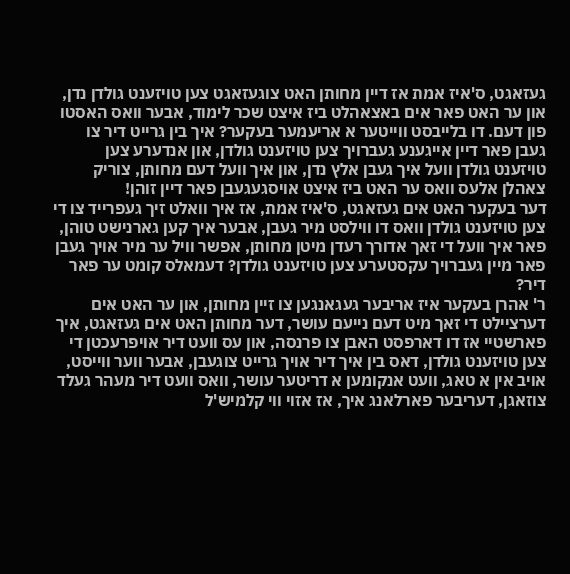געזאגט, ס'איז אמת אז דיין מחותן האט צוגעזאגט צען טויזענט גולדן נדן, און ער האט פאר אים באצאהלט ביז איצט שכר לימוד, אבער וואס האסטו פון דעם. דו בלייבסט ווייטער א אריעמער בעקער? איך בין גרייט דיר צו געבן פאר דיין אייגענע געברויך צען טויזענט גולדן, און אנדערע צען טויזענט גולדן וועל איך געבן אלץ נדן, און איך וועל דעם מחותן, צוריק צאהלן אלעס וואס ער האט ביז איצט אויסגעגעבן פאר דיין זוהן!
דער בעקער האט אים געזאגט, ס'איז אמת, אז איך וואלט זיך געפרייד צו די צען טויזענט גולדן וואס דו ווילסט מיר געבן, אבער איך קען גארנישט טוהן, פאר איך וועל די זאך אדורך רעדן מיטן מחותן, אפשר וויל ער מיר אויך געבן פאר מיין געברויך עקסטערע צען טויזענט גולדן? דעמאלס קומט ער פאר דיר?
ר' אהרן בעקער איז אריבער געגאנגען צו זיין מחותן, און ער האט אים דערציילט די זאך מיט דעם נייעם עושר, דער מחותן האט אים געזאגט, איך פארשטיי אז דו דארפסט האבן צו פרנסה, און עס וועט דיר אויפרעכטן די צען טויזענט גולדן, דאס בין איך דיר אויך גרייט צוגעבן, אבער ווער ווייסט, אויב אין א טאג, וועט אנקומען א דריטער עושר, וואס וועט דיר מעהר געלד צוזאגן, דעריבער פארלאנג איך, אז אזוי ווי קלמיש'ל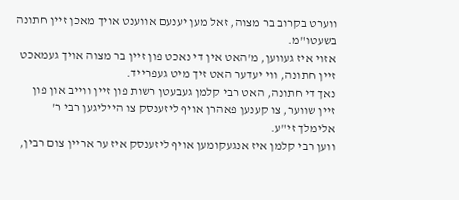ווערט בקרוב בר מצוה, זאל מען יענעם אווענט אויך מאכן זיין חתונה בשעטו"מ.
אזוי איז געווען, מ'האט אין די נאכט פון זיין בר מצוה אויך געמאכט זיין חתונה, ווי יעדער האט זיך מיט געפרייד.
נאך די חתונה, האט רבי קלמן געבעטן רשות פון זיין ווייב און פון זיין שווער, צו קענען פאהרן אויף ליזענסק צו הייליגען רבי ר' אלימלך זי"ע.
ווען רבי קלמן איז אנגעקומען אויף ליזענסק איז ער אריין צום רבין,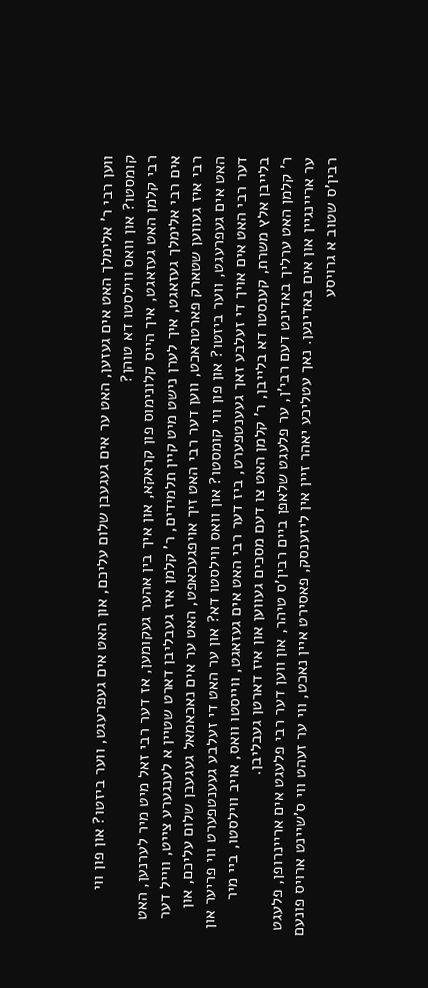ווען רבי ר' אלימלך האט אים געזען, האט ער אים געגעבן שלום עליכם, און האט אים געפרעגט, ווער ביזטו? און פון ווי קומסטו? און וואס ווילסטו דא טוהן?
רבי קלמן האט געזאגט, איך הייס קלונימוס פון קראקא, און איך בין אהער געקומען, אז דער רבי זאל מיט מיר לערנען, האט אים רבי אלימלך געזאגט, איך לערן נישט מיט קיין תלמידים, ר' קלמן איז געבליבן דארט שטיין א לענגערע צייט, ווייל דער רבי איז געווען שטארק פארטראכט, ווען דער רבי האט זיך אויפגעכאפט, האט ער אים נאכאמאל געגעבן שלום עליכם, און האט אים געפרעגט, ווער ביזטו? און פון ווי קומסטו? און וואס ווילסטו דא? און ער האט די זעלבע געענטפערט ווי פריער און דער רבי האט אים אויך די זעלבע זאך געענטפערט, ביז דער רבי האט אים געזאגט, ווייסטו וואס, אויב ווילסטו, ביי מיר בלייבן אלץ משרת, קענסטו דא בלייבן, ר' קלמן האט צו דעם מסכים געווען און איז דארטן געבליבן.
ר' קלמן האט ערליך באדינט דעם רבי'ן, ער פלעגט שלאפן ביים רבין'ס טיהר, און ווען דער רבי פלעגט אים אריינרופן, פלעגט ער אריינגיין און אים באדינען. נאך עטליכע יאהר זיין אין ליזענסק, פאסירט איין נאכט, ווי ער זעהט ווי ס'שיינט ארויס פונעם רבין'ס שטוב א גרויסע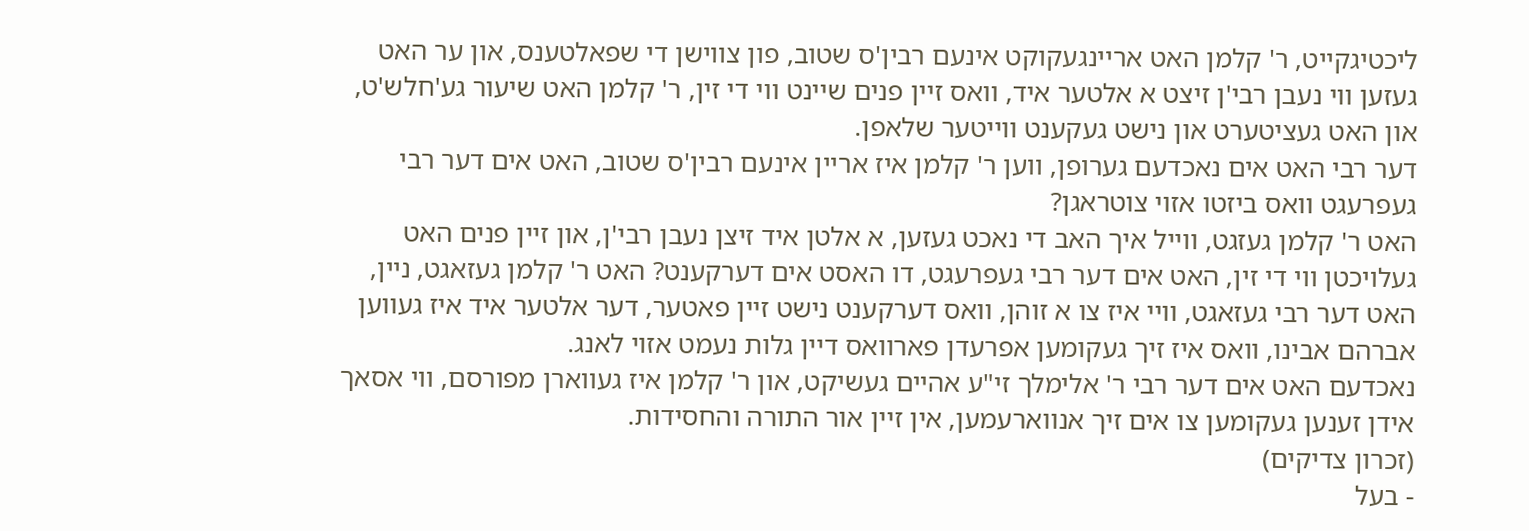ליכטיגקייט, ר' קלמן האט אריינגעקוקט אינעם רבין'ס שטוב, פון צווישן די שפאלטענס, און ער האט געזען ווי נעבן רבי'ן זיצט א אלטער איד, וואס זיין פנים שיינט ווי די זין, ר' קלמן האט שיעור גע'חלש'ט, און האט געציטערט און נישט געקענט ווייטער שלאפן.
דער רבי האט אים נאכדעם גערופן, ווען ר' קלמן איז אריין אינעם רבין'ס שטוב, האט אים דער רבי געפרעגט וואס ביזטו אזוי צוטראגן?
האט ר' קלמן געזגט, ווייל איך האב די נאכט געזען, א אלטן איד זיצן נעבן רבי'ן, און זיין פנים האט געלויכטן ווי די זין, האט אים דער רבי געפרעגט, דו האסט אים דערקענט? האט ר' קלמן געזאגט, ניין, האט דער רבי געזאגט, וויי איז צו א זוהן, וואס דערקענט נישט זיין פאטער, דער אלטער איד איז געווען אברהם אבינו, וואס איז זיך געקומען אפרעדן פארוואס דיין גלות נעמט אזוי לאנג.
נאכדעם האט אים דער רבי ר' אלימלך זי"ע אהיים געשיקט, און ר' קלמן איז געווארן מפורסם, ווי אסאך אידן זענען געקומען צו אים זיך אנווארעמען, אין זיין אור התורה והחסידות.
(זכרון צדיקים)
- בעל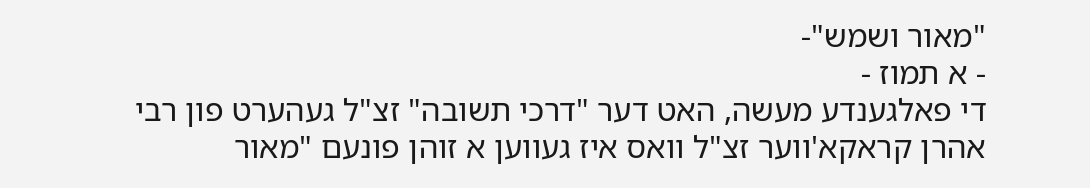"מאור ושמש"-
- א תמוז -
די פאלגענדע מעשה, האט דער "דרכי תשובה" זצ"ל געהערט פון רבי אהרן קראקא'ווער זצ"ל וואס איז געווען א זוהן פונעם "מאור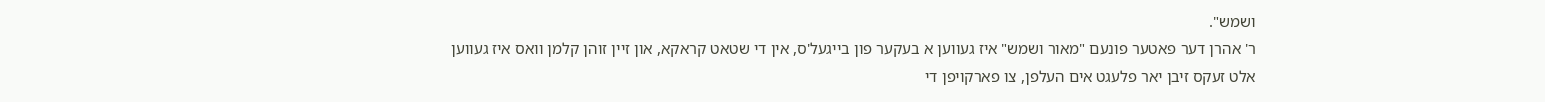ושמש".
ר' אהרן דער פאטער פונעם "מאור ושמש" איז געווען א בעקער פון בייגעל'ס, אין די שטאט קראקא, און זיין זוהן קלמן וואס איז געווען אלט זעקס זיבן יאר פלעגט אים העלפן, צו פארקויפן די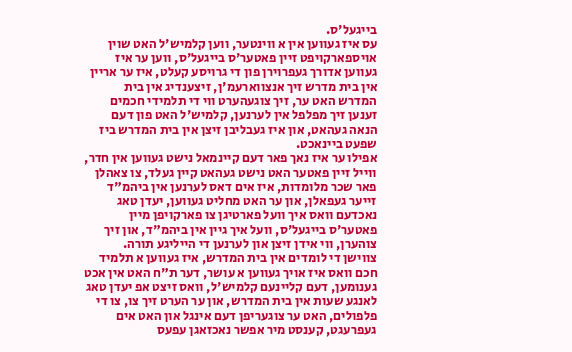בייגעל'ס.
עס איז געווען אין א ווינטער, ווען קלמיש'ל האט שוין אויספארקויפט זיין פאטער'ס בייגעל'ס, ווען ער איז געווען אדורך געפרוירן פון די גרויסע קעלט, איז ער אריין אין בית מדרש זיך אנצווארעמ'ן, זיצענדיג אין בית המדרש האט ער, זיך צוגעהערט ווי די תלמידי חכמים זענען זיך מפלפל אין לערנען, קלמיש'ל האט פון דעם הנאה געהאט, און איז געבליבן זיצן אין בית המדרש ביז שפעט ביינאכט.
אפילו ער איז נאך פאר דעם קיינמאל נישט געווען אין חדר, ווייל זיין פאטער האט נישט געהאט קיין געלד, צו צאהלן פאר שכר מלומדות, איז אים דאס לערנען אין ביהמ"ד זייער געפאלן, און ער האט מחליט געווען, יעדן טאג נאכדעם וואס איך וועל פארטיגן צו פארקויפן מיין פאטער'ס בייגעל'ס, וועל איך גיין אין ביהמ"ד, און זיך צוהערן, ווי אידן זיצן און לערנען די הייליגע תורה.
צווישן די לומדים אין בית המדרש, איז געווען א תלמיד חכם וואס איז אויך געווען א עושר, דער ת"ח האט אין אכט גענומען, דעם קליינעם קלמיש'ל, וואס זיצט אפ יעדן טאג לאנגע שעות אין בית המדרש, און ער הערט זיך צו, צו די פלפולים, האט ער צוגעריפן דעם אינגל און האט אים געפרעגט, קענסט מיר אפשר נאכזאגן עפעס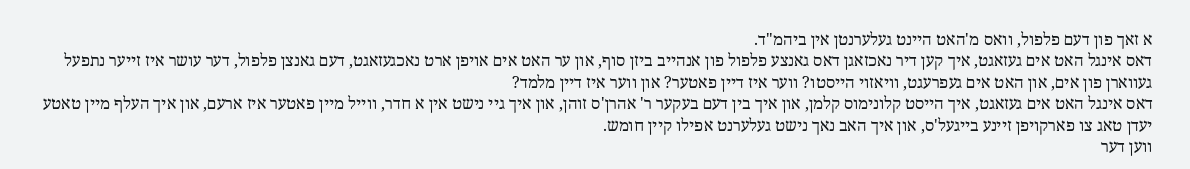א זאך פון דעם פלפול, וואס מ'האט היינט געלערנטן אין ביהמ"ד.
דאס אינגל האט אים געזאגט, איך קען דיר נאכזאגן דאס גאנצע פלפול פון אנהייב ביזן סוף, און ער האט אים אויפן ארט נאכגעזאגט, דעם גאנצן פלפול, דער עושר איז זייער נתפעל געווארן פון אים, און האט אים געפרעגט, וויאזוי הייסטו? ווער איז דיין פאטער? און ווער איז דיין מלמד?
דאס אינגל האט אים געזאגט, איך הייסט קלונימוס קלמן, און איך בין דעם בעקער ר' אהרן'ס זוהן, און איך גיי נישט אין א חדר, ווייל מיין פאטער איז ארעם, און איך העלף מיין טאטע יעדן טאג צו פארקויפן זיינע בייגעל'ס, און איך האב נאך נישט געלערנט אפילו קיין חומש.
ווען דער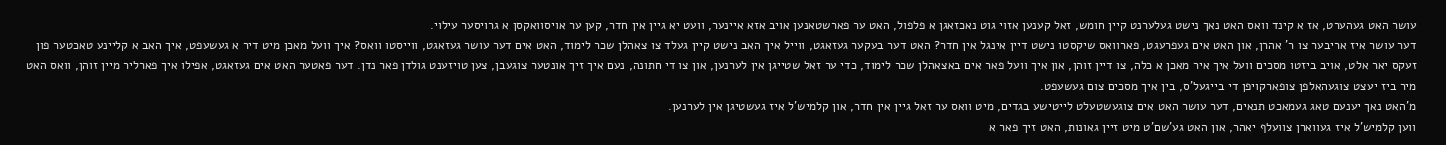עושר האט געהערט, אז א קינד וואס האט נאך נישט געלערנט קיין חומש, זאל קענען אזוי גוט נאכזאגן א פלפול, האט ער פארשטאנען אויב אזא איינער, וועט יא גיין אין חדר, קען ער אויסוואקסן א גרויסער עילוי.
דער עושר איז אריבער צו ר' אהרן, און האט אים געפרעגט, פארוואס שיקסטו נישט דיין אינגל אין חדר? האט דער בעקער געזאגט, ווייל איך האב נישט קיין געלד צו צאהלן שכר לימוד, האט אים דער עושר געזאגט, ווייסטו וואס? איך וועל מאכן מיט דיר א געשעפט, איך האב א קליינע טאכטער פון זעקס יאר אלט, אויב ביזטו מסכים וועל איך איר מאכן א כלה, צו דיין זוהן, און איך וועל פאר אים באצאהלן שכר לימוד, כדי ער זאל שטייגן אין לערנען, און צו די חתונה, נעם איך זיך אונטער צוגעבן, צען טויזענט גולדן פאר נדן. דער פאטער האט אים געזאגט, אפילו איך פארליר מיין זוהן, וואס האט מיר ביז יעצט צוגעהאלפן צופארקויפן די בייגעל'ס, בין איך מסכים צום געשעפט.
מ'האט נאך יענעם טאג געמאכט תנאים, דער עושר האט אים צוגעשטעלט לייטישע בגדים, מיט וואס ער זאל גיין אין חדר, און קלמיש'ל איז געשטיגן אין לערנען.
ווען קלמיש'ל איז געווארן צוועלף יאהר, און האט גע'שם'ט מיט זיין גאונות, האט זיך פאר א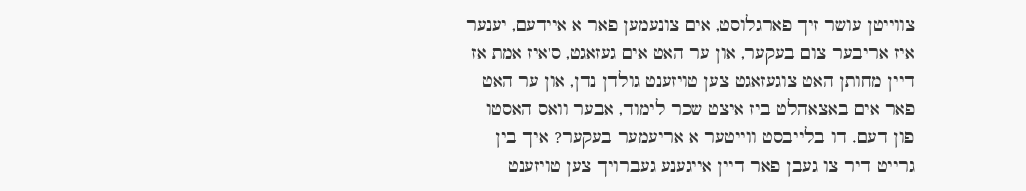צווייטן עושר זיך פארגלוסט, אים צונעמען פאר א איידעם, יענער איז אריבער צום בעקער, און ער האט אים געזאגט, ס'איז אמת אז דיין מחותן האט צוגעזאגט צען טויזענט גולדן נדן, און ער האט פאר אים באצאהלט ביז איצט שכר לימוד, אבער וואס האסטו פון דעם. דו בלייבסט ווייטער א אריעמער בעקער? איך בין גרייט דיר צו געבן פאר דיין אייגענע געברויך צען טויזענט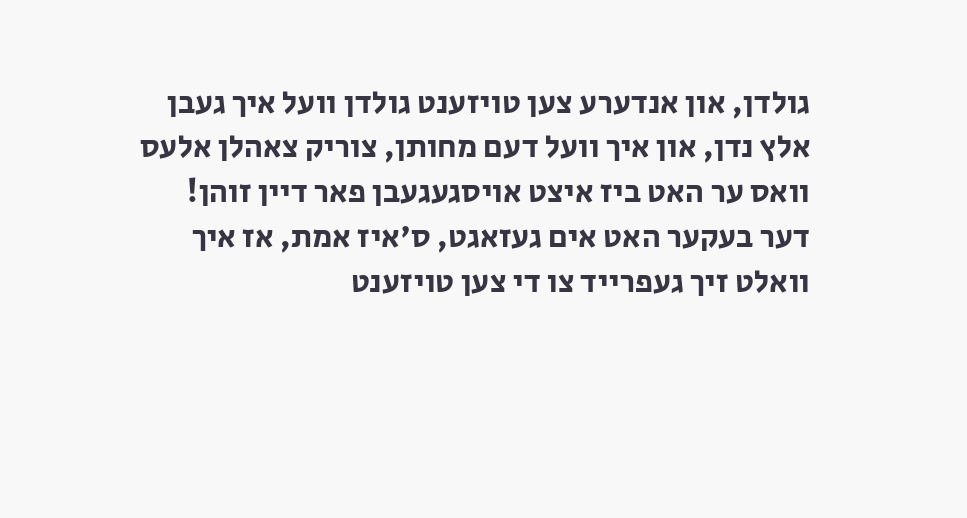גולדן, און אנדערע צען טויזענט גולדן וועל איך געבן אלץ נדן, און איך וועל דעם מחותן, צוריק צאהלן אלעס וואס ער האט ביז איצט אויסגעגעבן פאר דיין זוהן!
דער בעקער האט אים געזאגט, ס'איז אמת, אז איך וואלט זיך געפרייד צו די צען טויזענט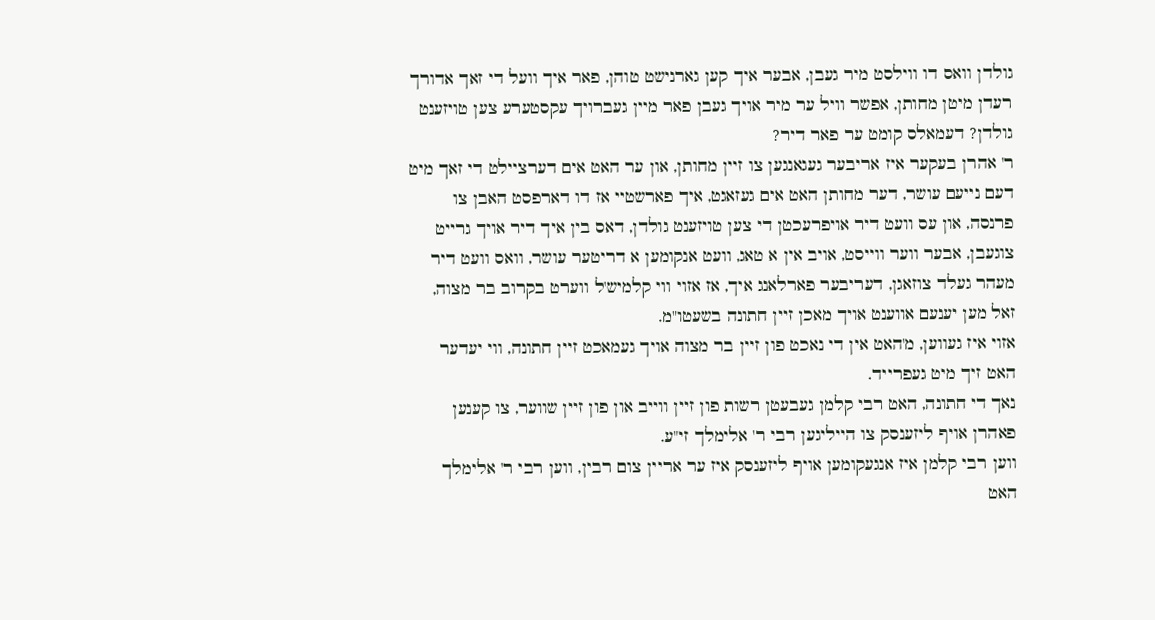גולדן וואס דו ווילסט מיר געבן, אבער איך קען גארנישט טוהן, פאר איך וועל די זאך אדורך רעדן מיטן מחותן, אפשר וויל ער מיר אויך געבן פאר מיין געברויך עקסטערע צען טויזענט גולדן? דעמאלס קומט ער פאר דיר?
ר' אהרן בעקער איז אריבער געגאנגען צו זיין מחותן, און ער האט אים דערציילט די זאך מיט דעם נייעם עושר, דער מחותן האט אים געזאגט, איך פארשטיי אז דו דארפסט האבן צו פרנסה, און עס וועט דיר אויפרעכטן די צען טויזענט גולדן, דאס בין איך דיר אויך גרייט צוגעבן, אבער ווער ווייסט, אויב אין א טאג, וועט אנקומען א דריטער עושר, וואס וועט דיר מעהר געלד צוזאגן, דעריבער פארלאנג איך, אז אזוי ווי קלמיש'ל ווערט בקרוב בר מצוה, זאל מען יענעם אווענט אויך מאכן זיין חתונה בשעטו"מ.
אזוי איז געווען, מ'האט אין די נאכט פון זיין בר מצוה אויך געמאכט זיין חתונה, ווי יעדער האט זיך מיט געפרייד.
נאך די חתונה, האט רבי קלמן געבעטן רשות פון זיין ווייב און פון זיין שווער, צו קענען פאהרן אויף ליזענסק צו הייליגען רבי ר' אלימלך זי"ע.
ווען רבי קלמן איז אנגעקומען אויף ליזענסק איז ער אריין צום רבין, ווען רבי ר' אלימלך האט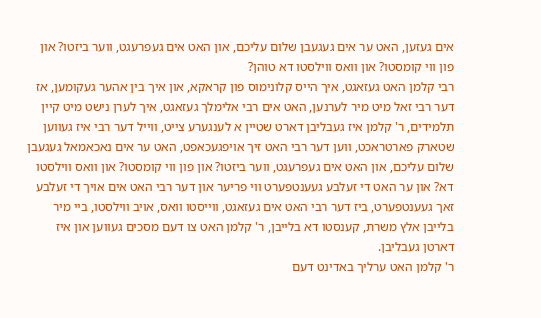אים געזען, האט ער אים געגעבן שלום עליכם, און האט אים געפרעגט, ווער ביזטו? און פון ווי קומסטו? און וואס ווילסטו דא טוהן?
רבי קלמן האט געזאגט, איך הייס קלונימוס פון קראקא, און איך בין אהער געקומען, אז דער רבי זאל מיט מיר לערנען, האט אים רבי אלימלך געזאגט, איך לערן נישט מיט קיין תלמידים, ר' קלמן איז געבליבן דארט שטיין א לענגערע צייט, ווייל דער רבי איז געווען שטארק פארטראכט, ווען דער רבי האט זיך אויפגעכאפט, האט ער אים נאכאמאל געגעבן שלום עליכם, און האט אים געפרעגט, ווער ביזטו? און פון ווי קומסטו? און וואס ווילסטו דא? און ער האט די זעלבע געענטפערט ווי פריער און דער רבי האט אים אויך די זעלבע זאך געענטפערט, ביז דער רבי האט אים געזאגט, ווייסטו וואס, אויב ווילסטו, ביי מיר בלייבן אלץ משרת, קענסטו דא בלייבן, ר' קלמן האט צו דעם מסכים געווען און איז דארטן געבליבן.
ר' קלמן האט ערליך באדינט דעם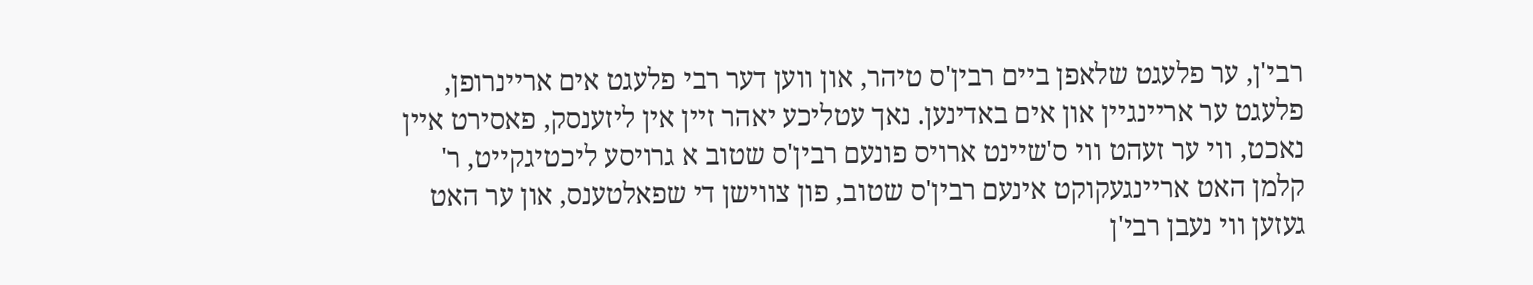רבי'ן, ער פלעגט שלאפן ביים רבין'ס טיהר, און ווען דער רבי פלעגט אים אריינרופן, פלעגט ער אריינגיין און אים באדינען. נאך עטליכע יאהר זיין אין ליזענסק, פאסירט איין נאכט, ווי ער זעהט ווי ס'שיינט ארויס פונעם רבין'ס שטוב א גרויסע ליכטיגקייט, ר' קלמן האט אריינגעקוקט אינעם רבין'ס שטוב, פון צווישן די שפאלטענס, און ער האט געזען ווי נעבן רבי'ן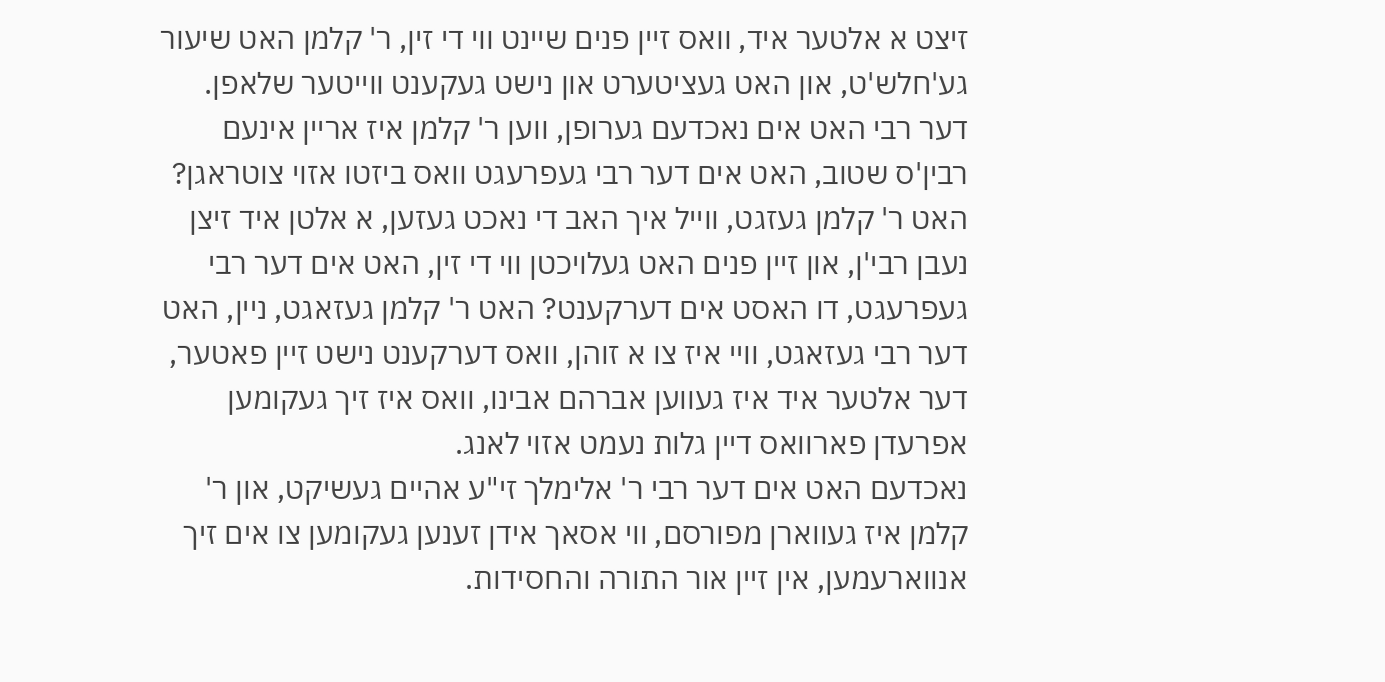זיצט א אלטער איד, וואס זיין פנים שיינט ווי די זין, ר' קלמן האט שיעור גע'חלש'ט, און האט געציטערט און נישט געקענט ווייטער שלאפן.
דער רבי האט אים נאכדעם גערופן, ווען ר' קלמן איז אריין אינעם רבין'ס שטוב, האט אים דער רבי געפרעגט וואס ביזטו אזוי צוטראגן?
האט ר' קלמן געזגט, ווייל איך האב די נאכט געזען, א אלטן איד זיצן נעבן רבי'ן, און זיין פנים האט געלויכטן ווי די זין, האט אים דער רבי געפרעגט, דו האסט אים דערקענט? האט ר' קלמן געזאגט, ניין, האט דער רבי געזאגט, וויי איז צו א זוהן, וואס דערקענט נישט זיין פאטער, דער אלטער איד איז געווען אברהם אבינו, וואס איז זיך געקומען אפרעדן פארוואס דיין גלות נעמט אזוי לאנג.
נאכדעם האט אים דער רבי ר' אלימלך זי"ע אהיים געשיקט, און ר' קלמן איז געווארן מפורסם, ווי אסאך אידן זענען געקומען צו אים זיך אנווארעמען, אין זיין אור התורה והחסידות.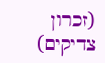(זכרון צדיקים)